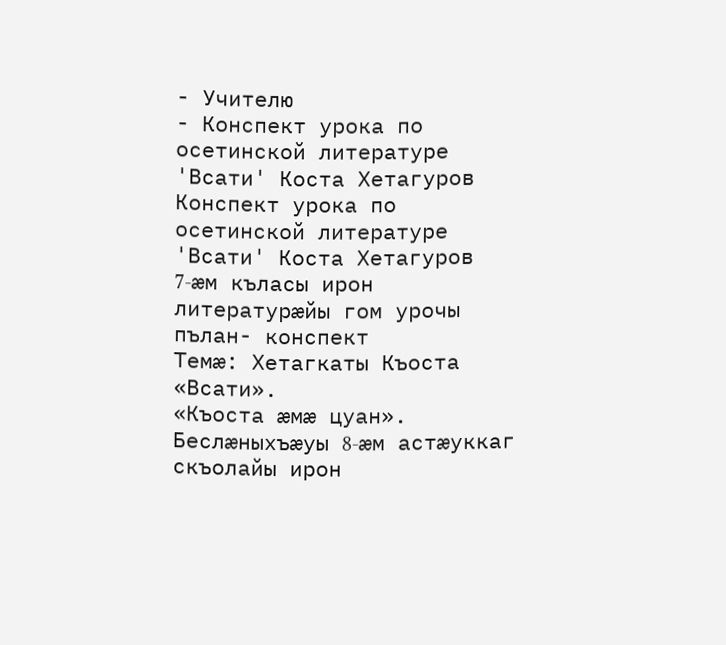- Учителю
- Конспект урока по осетинской литературе 'Всати' Коста Хетагуров
Конспект урока по осетинской литературе 'Всати' Коста Хетагуров
7-æм къласы ирон литературæйы гом урочы пълан- конспект
Темæ: Хетагкаты Къоста «Всати».
«Къоста æмæ цуан».
Беслæныхъæуы 8-æм астæуккаг скъолайы ирон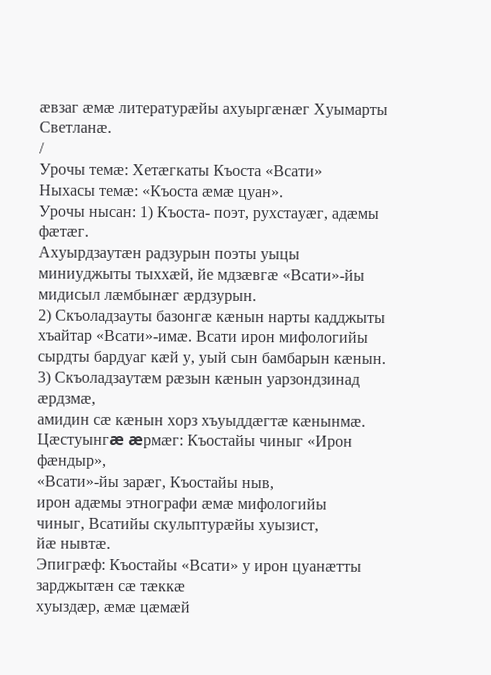æвзаг æмæ литературæйы ахуыргæнæг Хуымарты Светланæ.
/
Урочы темæ: Хетæгкаты Къоста «Всати»
Ныхасы темæ: «Къоста æмæ цуан».
Урочы нысан: 1) Къоста- поэт, рухстауæг, адæмы фæтæг.
Ахуырдзаутæн радзурын поэты уыцы
миниуджыты тыххæй, йе мдзæвгæ «Всати»-йы
мидисыл лæмбынæг æрдзурын.
2) Скъоладзауты базонгæ кæнын нарты кадджыты
хъайтар «Всати»-имæ. Всати ирон мифологийы
сырдты бардуаг кæй у, уый сын бамбарын кæнын.
3) Скъоладзаутæм рæзын кæнын уарзондзинад æрдзмæ,
амидин сæ кæнын хорз хъуыддæгтæ кæнынмæ.
Цæстуынгæ æрмæг: Къостайы чиныг «Ирон фæндыр»,
«Всати»-йы зарæг, Къостайы ныв,
ирон адæмы этнографи æмæ мифологийы
чиныг, Всатийы скульптурæйы хуызист,
йæ нывтæ.
Эпигрæф: Къостайы «Всати» у ирон цуанæтты зарджытæн сæ тæккæ
хуыздæр, æмæ цæмæй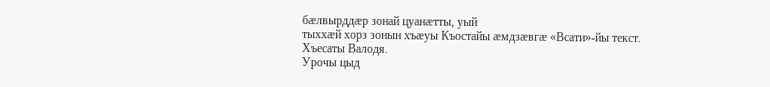бæлвырддæр зонай цуанæтты, уый
тыххæй хорз зонын хъæуы Къостайы æмдзæвгæ «Всати»-йы текст.
Хъесаты Валодя.
Урочы цыд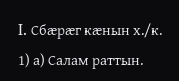I. Сбæрæг кæнын х./к.
1) а) Салам раттын.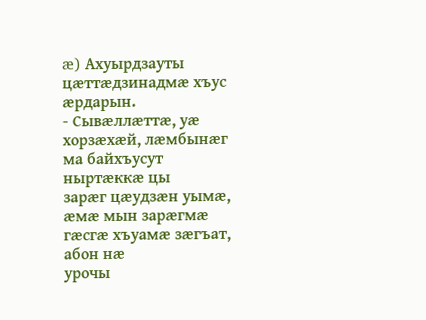æ) Ахуырдзауты цæттæдзинадмæ хъус æрдарын.
- Сывæллæттæ, уæ хорзæхæй, лæмбынæг ма байхъусут ныртæккæ цы
зарæг цæудзæн уымæ, æмæ мын зарæгмæ гæсгæ хъуамæ зæгъат, абон нæ
урочы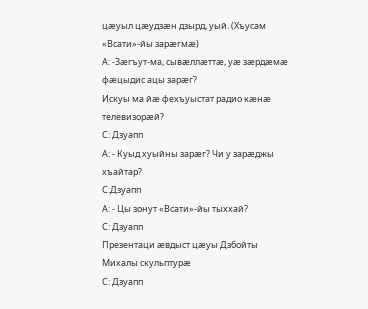цæуыл цæудзæн дзырд, уый. (Хъусам «Всати»-йы зарæгмæ)
А: -Зæгъут-ма, сывæллæттæ, уæ зæрдæмæ фæцыдис ацы зарæг?
Искуы ма йæ фехъуыстат радио кæнæ телевизорæй?
С: Дзуапп
А: - Куыд хуыйны зарæг? Чи у зарæджы хъайтар?
С:Дзуапп
А: - Цы зонут «Всати»-йы тыххай?
С: Дзуапп
Презентаци æвдыст цæуы Дзбойты Михалы скульптурæ
С: Дзуапп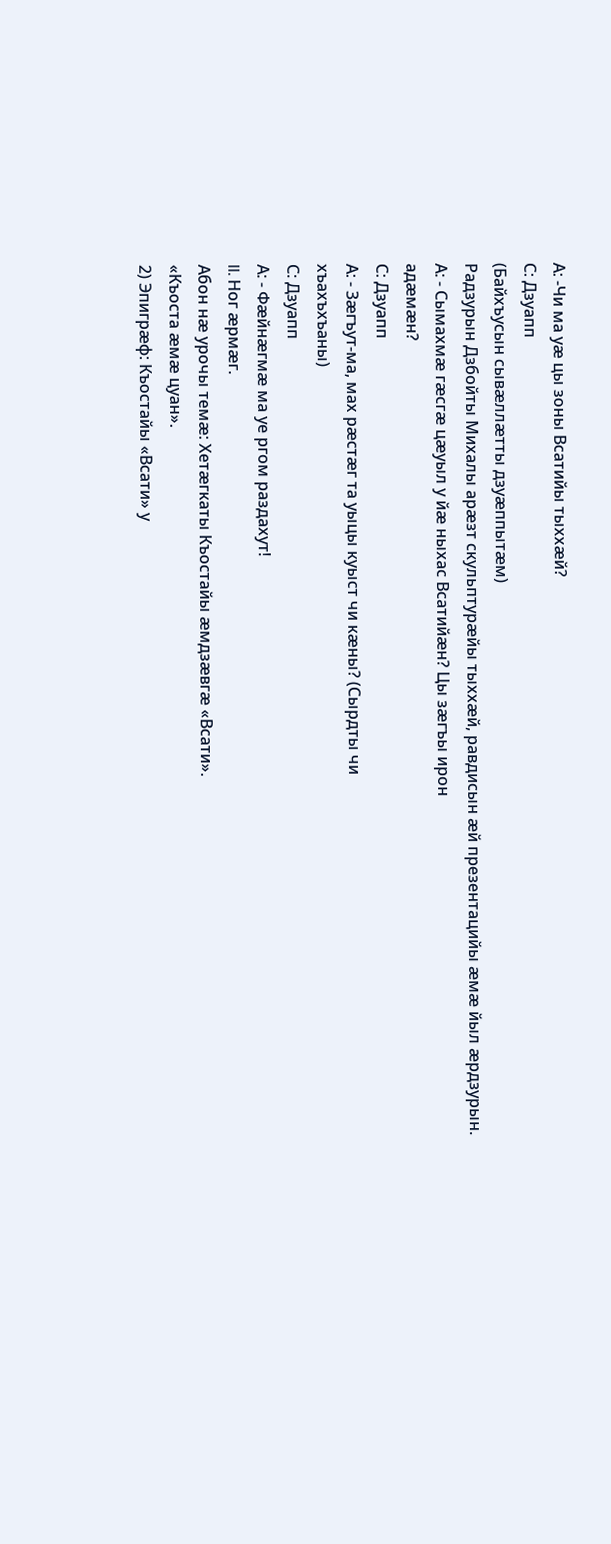А: -Чи ма уæ цы зоны Всатийы тыххæй?
С: Дзуапп
(Байхъусын сывæллæтты дзуæппытæм)
Радзурын Дзбойты Михалы арæзт скульптурæйы тыххæй, равдисын æй презентацийы æмæ йыл æрдзурын.
А: - Сымахмæ гæсгæ цæуыл у йæ ныхас Всатийæн? Цы зæгъы ирон
адæмæн?
С: Дзуапп
А: - Зæгъут-ма, мах рæстæг та уыцы куыст чи кæны? (Сырдты чи
хъахъхъаны)
С: Дзуапп
А: - Фæйнæгмæ ма уе ргом раздахут!
II. Ног æрмæг.
Абон нæ урочы темæ: Хетæгкаты Къостайы æмдзæвгæ «Всати».
«Къоста æмæ цуан».
2) Эпигрæф: Къостайы «Всати» у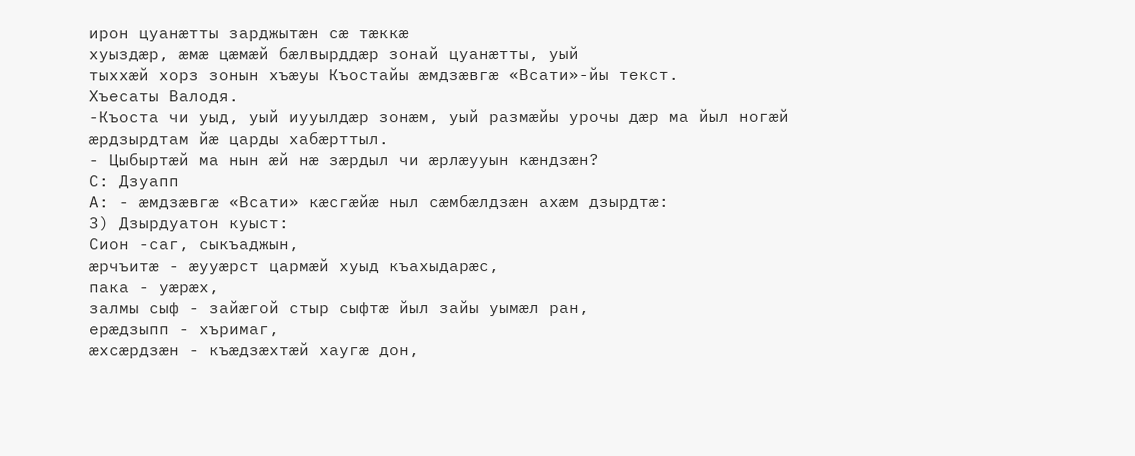ирон цуанæтты зарджытæн сæ тæккæ
хуыздæр, æмæ цæмæй бæлвырддæр зонай цуанæтты, уый
тыххæй хорз зонын хъæуы Къостайы æмдзæвгæ «Всати»-йы текст.
Хъесаты Валодя.
-Къоста чи уыд, уый иууылдæр зонæм, уый размæйы урочы дæр ма йыл ногæй
æрдзырдтам йæ царды хабæрттыл.
- Цыбыртæй ма нын æй нæ зæрдыл чи æрлæууын кæндзæн?
С: Дзуапп
А: - æмдзæвгæ «Всати» кæсгæйæ ныл сæмбæлдзæн ахæм дзырдтæ:
3) Дзырдуатон куыст:
Сион -саг, сыкъаджын,
æрчъитæ - æууæрст цармæй хуыд къахыдарæс,
пака - уæрæх,
залмы сыф - зайæгой стыр сыфтæ йыл зайы уымæл ран,
ерæдзыпп - хъримаг,
æхсæрдзæн - къæдзæхтæй хаугæ дон,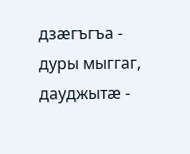дзæгъгъа - дуры мыггаг,
дауджытæ -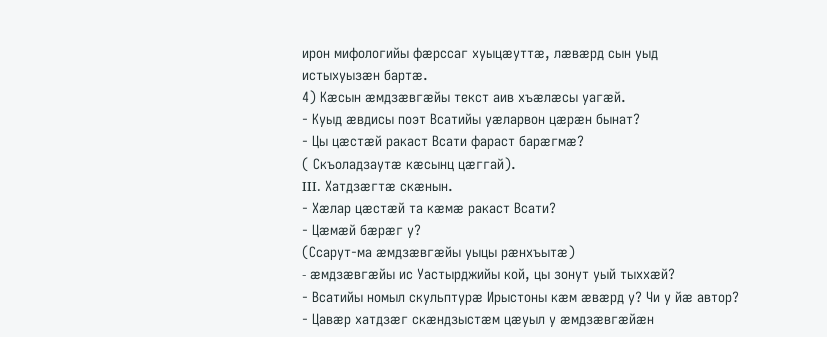ирон мифологийы фæрссаг хуыцæуттæ, лæвæрд сын уыд
истыхуызæн бартæ.
4) Кæсын æмдзæвгæйы текст аив хъæлæсы уагæй.
- Куыд æвдисы поэт Всатийы уæларвон цæрæн бынат?
- Цы цæстæй ракаст Всати фараст барæгмæ?
( Скъоладзаутæ кæсынц цæггай).
III. Хатдзæгтæ скæнын.
- Хæлар цæстæй та кæмæ ракаст Всати?
- Цæмæй бæрæг у?
(Ссарут-ма æмдзæвгæйы уыцы рæнхъытæ)
- æмдзæвгæйы ис Уастырджийы кой, цы зонут уый тыххæй?
- Всатийы номыл скульптурæ Ирыстоны кæм æвæрд у? Чи у йæ автор?
- Цавæр хатдзæг скæндзыстæм цæуыл у æмдзæвгæйæн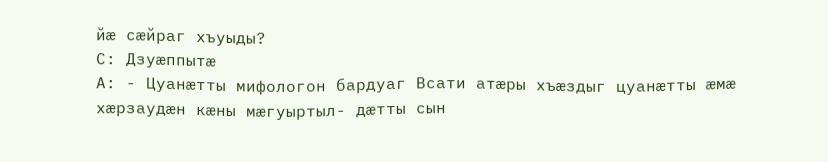йæ сæйраг хъуыды?
С: Дзуæппытæ
А: - Цуанæтты мифологон бардуаг Всати атæры хъæздыг цуанæтты æмæ
хæрзаудæн кæны мæгуыртыл- дæтты сын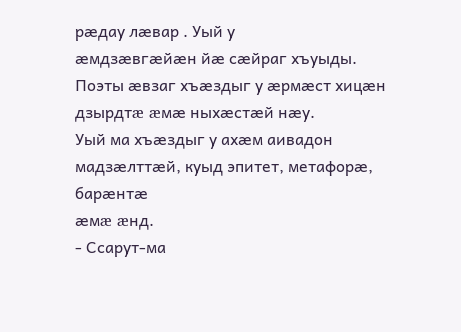рæдау лæвар . Уый у
æмдзæвгæйæн йæ сæйраг хъуыды.
Поэты æвзаг хъæздыг у æрмæст хицæн дзырдтæ æмæ ныхæстæй нæу.
Уый ма хъæздыг у ахæм аивадон мадзæлттæй, куыд эпитет, метафорæ, барæнтæ
æмæ æнд.
- Ссарут-ма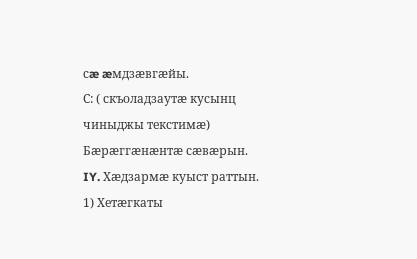сæ æмдзæвгæйы.
С: ( скъоладзаутæ кусынц чиныджы текстимæ)
Бæрæггæнæнтæ сæвæрын.
IY. Хæдзармæ куыст раттын.
1) Хетæгкаты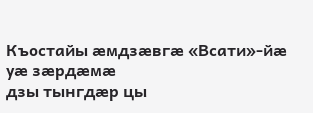Къостайы æмдзæвгæ «Всати»-йæ уæ зæрдæмæ
дзы тынгдæр цы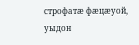строфатæ фæцæуой, уыдон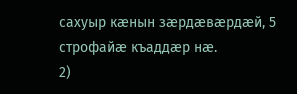сахуыр кæнын зæрдæвæрдæй, 5
строфайæ къаддæр нæ.
2)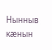Нынныв кæнын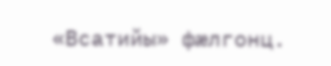«Всатийы» фæлгонц.